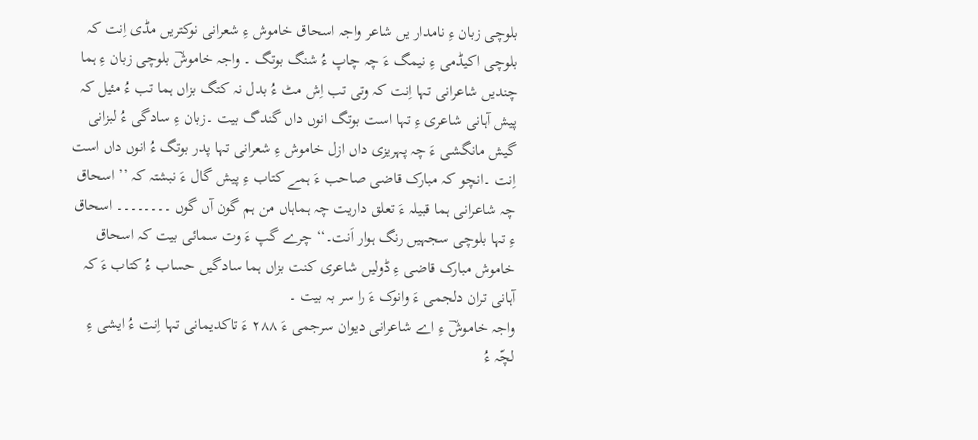بلوچی زبان ءِ نامدار یں شاعر واجہ اسحاق خاموش ءِ شعرانی نوکتریں مڈی اِنت کہ بلوچی اکیڈمی ءِ نیمگ ءَ چہ چاپ ءُ شنگ بوتگ ۔ واجہ خاموشؔ بلوچی زبان ءِ ہما چندیں شاعرانی تہا اِنت کہ وتی تب اِش مٹ ءُ بدل نہ کتگ بزاں ہما تب ءُ مئیل کہ پیش آہانی شاعری ءِ تہا است بوتگ انوں داں گندگ بیت ۔زبان ءِ سادگی ءُ لبزانی گیش مانگشی ءَ چہ پہریزی داں ازل خاموش ءِ شعرانی تہا پدر بوتگ ءُ انوں داں است اِنت ۔انچو کہ مبارک قاضی صاحب ءَ ہمے کتاب ءِ پیش گال ءَ نبشتہ کہ ’’ اسحاق چہ شاعرانی ہما قبیلہ ءَ تعلق داریت چہ ہماہاں من ہم گون آں گوں ۔۔۔۔۔۔۔۔ اسحاق ءِ تہا بلوچی سجہیں رنگ ہوار اَنت۔‘‘ چرے گپ ءَ وت سمائی بیت کہ اسحاق خاموش مبارک قاضی ءِ ڈولیں شاعری کنت بزاں ہما سادگیں حساب ءُ کتاب ءَ کہ آہانی تران دلجمی ءَ وانوک ءَ را سر بہ بیت ۔
واجہ خاموشؔ ءِ اے شاعرانی دیوان سرجمی ءَ ۲۸۸ ءَ تاکدیمانی تہا اِنت ءُ ایشی ءِ لچّہ ءُ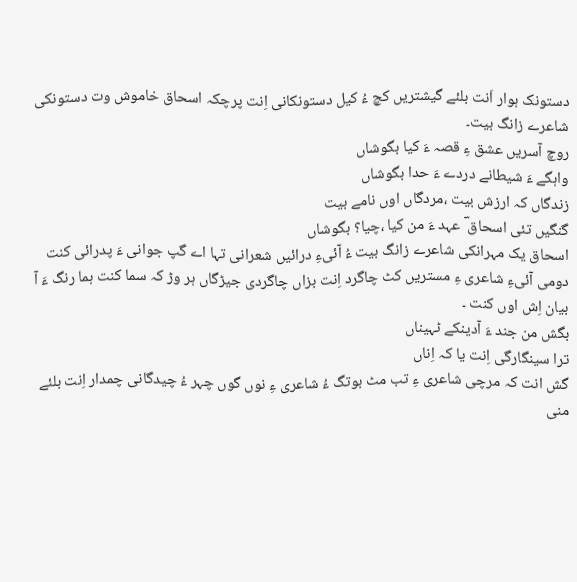دستونک ہوار اَنت بلئے گیشتریں کچ ءُ کیل دستونکانی اِنت پرچکہ اسحاق خاموش وت دستونکی شاعرے زانگ بیت۔
روچ آسریں عشق ءِ قصہ ءَ کیا بگوشاں
واہگے ءَ شیطانے دردے ءَ حدا بگوشاں
زندگاں کہ ارزش بیت ،مردگاں اوں نامے بیت
گنگیں تئی اسحاق ؔ عہد ءَ من کیا ،چیا؟ بگوشاں
اسحاق یک مہرانکی شاعرے زانگ بیت ءُ آئیءِ درائیں شعرانی تہا اے گپ جوانی ءَ پدرائی کنت دومی آئیءِ شاعری ءِ مستریں کٹ چاگرد اِنت بزاں چاگردی جیڑگاں ہر وڑ کہ سما کنت ہما رنگ ءَ آ بیان اِش اوں کنت ۔
بگش من جند ءَ آدینکے ٹہیناں
ترا سینگارگی اِنت یا کہ اِناں
گش انت کہ مرچی شاعری ءِ تب مٹ بوتگ ءُ شاعری ءِ نوں گوں چہر ءُ چیدگانی چمدار اِنت بلئے منی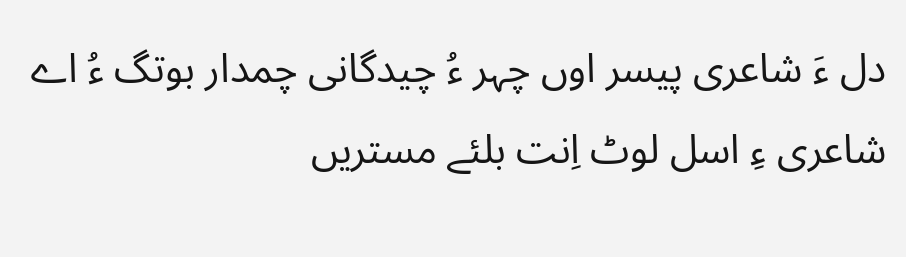دل ءَ شاعری پیسر اوں چہر ءُ چیدگانی چمدار بوتگ ءُ اے شاعری ءِ اسل لوٹ اِنت بلئے مستریں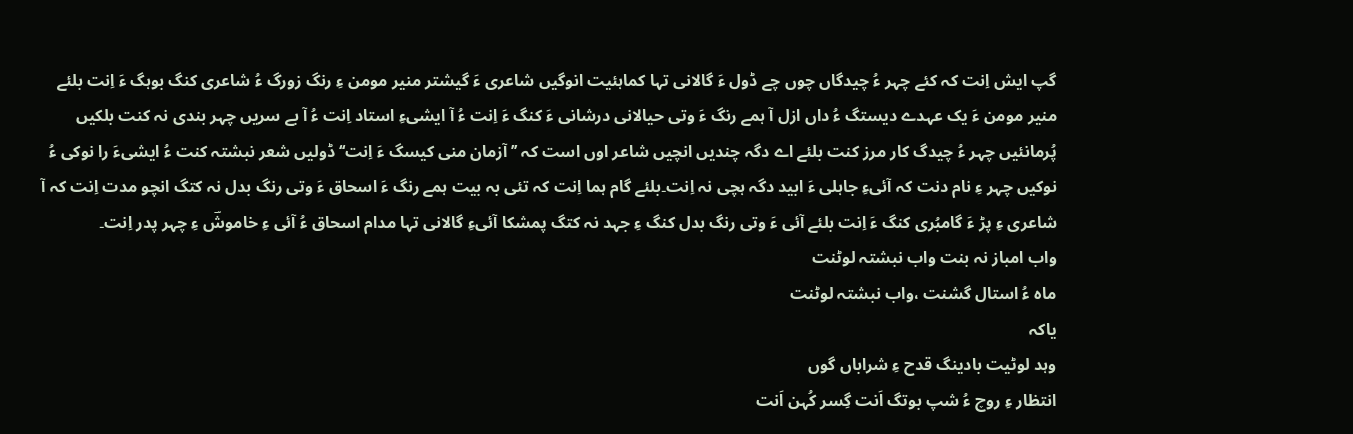گپ ایش اِنت کہ کئے چہر ءُ چیدگاں چوں چے ڈول ءَ گالانی تہا کماہئیت انوگیں شاعری ءَ گیشتر منیر مومن ءِ رنگ زورگ ءُ شاعری کنگ بوہگ ءَ اِنت بلئے منیر مومن ءَ یک عہدے دیستگ ءُ داں ازل آ ہمے رنگ ءَ وتی حیالانی درشانی ءَ کنگ ءَ اِنت ءُ آ ایشیءِ استاد اِنت ءُ آ بے سریں چہر بندی نہ کنت بلکیں پُرمانئیں چہر ءُ چیدگ کار مرز کنت بلئے اے دگہ چندیں انچیں شاعر اوں است کہ ’’ آزمان منی کیسگ ءَ اِنت‘‘ ڈولیں شعر نبشتہ کنت ءُ ایشیءَ را نوکی ءُ نوکیں چہر ءِ نام دنت کہ آئیءِ جاہلی ءَ ابید دگہ ہچی نہ اِنت۔بلئے گام ہما اِنت کہ تئی بہ بیت ہمے رنگ ءَ اسحاق ءَ وتی رنگ بدل نہ کتگ انچو مدت اِنت کہ آ شاعری ءِ پڑ ءَ گامبُری کنگ ءَ اِنت بلئے آئی ءَ وتی رنگ بدل کنگ ءِ جہد نہ کتگ پمشکا آئیءِ گالانی تہا مدام اسحاق ءُ آئی ءِ خاموشؔ ءِ چہر پدر اِنت۔
واب امباز نہ بنت واب نبشتہ لوٹنت
ماہ ءُ استال گشنت ،واب نبشتہ لوٹنت
یاکہ
وہد لوٹیت بادینگ قدح ءِ شراباں گوں
انتظار ءِ روچ ءُ شپ بوتگ اَنت گِسر کُہن اَنت